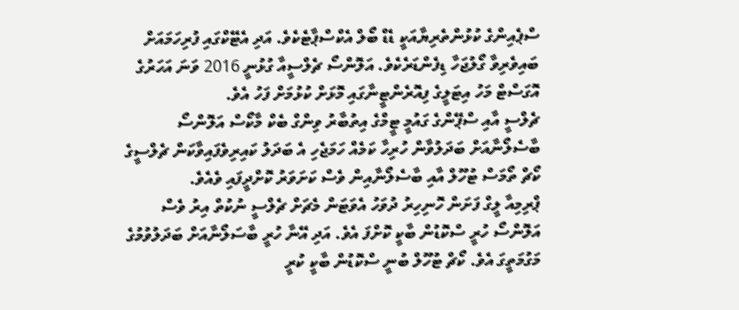ސްޕެއިންގެ ކުޅުންތެރިޔާއަކީ ޑެޑް ބޯލް އެކްސްޕާޓެކެވެ. އަދި އެޓޭކްގައި ފުރިހަމައަށް ބައިވެރިވާ ގޯލުޖަހާ ޑިފެންޑަރެކެވެ. އަލޮންސޯ ޗެލްސީއާ ގުޅުނީ 2016 ވަނަ އަހަރުގެ އޮގަސްޓް މަހު އިޓަލީގެ ފިއޮރެންޓީނާގައި މޮޅަށް ކުޅުމަށް ފަހު އެވެ.
ޗެލްސީ އާއި ސްޕޭންގެ ގައުމީ ޓީމްގެ އިތުބާރު ވިންގް ބެކް މާކޯސް އަލޮންސޯ ބާސެލޯނާއަށް ބަދަލުވާން ހުރިހާ ކަމެއް ހަމަޖެހި އެ ބަދަލު ކައިރިވެފައިވާކަން ޗެލްސީގެ ކޯޗް ތޯމަސް ޓުހޫލް އާއި ބާސެލޯނާއިން ވެސް ކަށަވަރު ކޮށްދީފައި ވެއެވެ.
ޕްރިމިއާ ލީގް ފަށަން ހޮނިހިރު ދުވަހު އެވަޓަން މެޗަށް ޗެލްސީ ނުކުތް އިރު ވެސް އަލޮންސޯ ހުރީ ސްކޮޑުން ބާކީ ކޮށްފަ އެވެ. އަދި އޭނާ ހުރީ ބާސަލޯނާއަށް ބަދަލުވުމުގެ މަގުމަތީގަ އެވެ. ކޯޗް ޓުހޫލް ބުނީ ސްކޮޑުން ބާކީ ކުރީ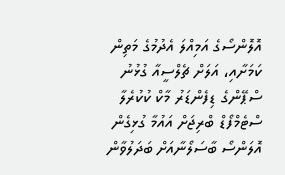އޮލޮންސޯގެ އަމިއްލަ އެދުމުގެ މަތިން ކަމަށާއި، އަލަށް ޗެލްސީއާ ގުޅުނު ސްޕޭންގެ ޑިފެންޑަރު މާކް ކުކުރެލާ ސްޓެމްފޯޑް ބްރިޖަށް އައުމާ ގުޅިގެން އޮލަންސޯ ބާސަލޯނާއަށް ބަދަލުވާން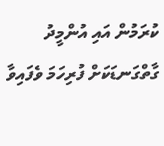ކުރަމުން އައި އުންމީދު ގާތްގަނޑަކަށް ފުރިހަމަ ވެފައިވާ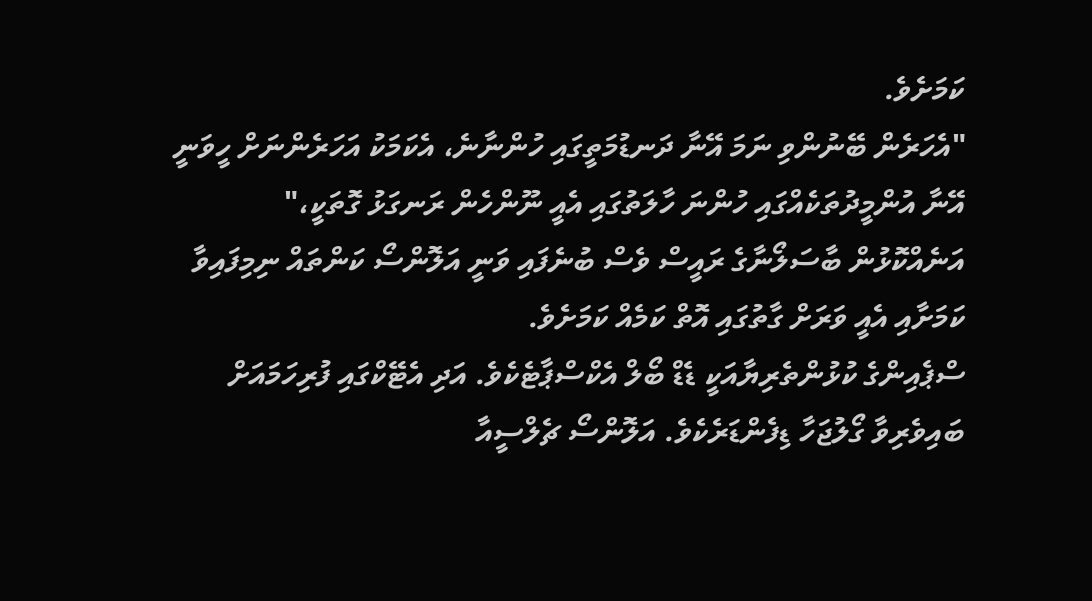ކަމަށެވެ.
"އެހަރެން ބޭނުންވި ނަމަ އޭނާ ދަނޑުމަތީގައި ހުންނާނެ، އެކަމަކު އަހަރެންނަށް ހީވަނީ އޭނާ އުންމީދުތަކެއްގައި ހުންނަ ހާލަތުގައި އެއީ ނޫންހެން ރަނގަޅު ގޮތަކީ،"
އަނެއްކޮޅުން ބާސަލޯނާގެ ރައީސް ވެސް ބުނެފައި ވަނީ އަލޮންސޯ ކަންތައް ނިމިފައިވާ ކަމަށާއި އެއީ ވަރަށް ގާތުގައި އޮތް ކަމެއް ކަމަށެވެ.
ސްޕެއިންގެ ކުޅުންތެރިޔާއަކީ ޑެޑް ބޯލް އެކްސްޕާޓެކެވެ. އަދި އެޓޭކްގައި ފުރިހަމައަށް ބައިވެރިވާ ގޯލުޖަހާ ޑިފެންޑަރެކެވެ. އަލޮންސޯ ޗެލްސީއާ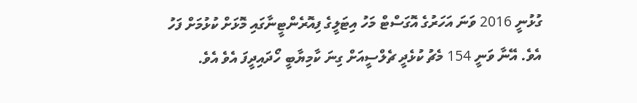ގުޅުނީ 2016 ވަނަ އަހަރުގެ އޮގަސްޓް މަހު އިޓަލީގެ ފިއޮރެންޓީނާގައި މޮޅަށް ކުޅުމަށް ފަހު އެވެ. އޭނާ ވަނީ 154 މެޗު ކުޅެދީ ޗެލްސީއަށް ގިނަ ކާމިޔާބީ ހޯދައިދީފަ އެވެ އެވެ.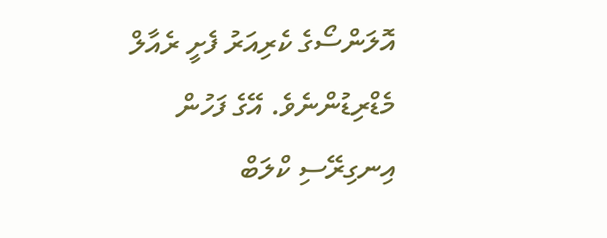އޮލަންސޯގެ ކެރިއަރު ފެށީ ރެއާލް މެޑްރިޑުންނެވެ. އޭގެ ފަހުން އިނގިރޭސި ކްލަބް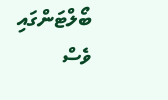ބޯލްޓަންގައި ވެސް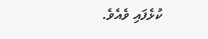ކުޅެފައި ވެއެވެ.